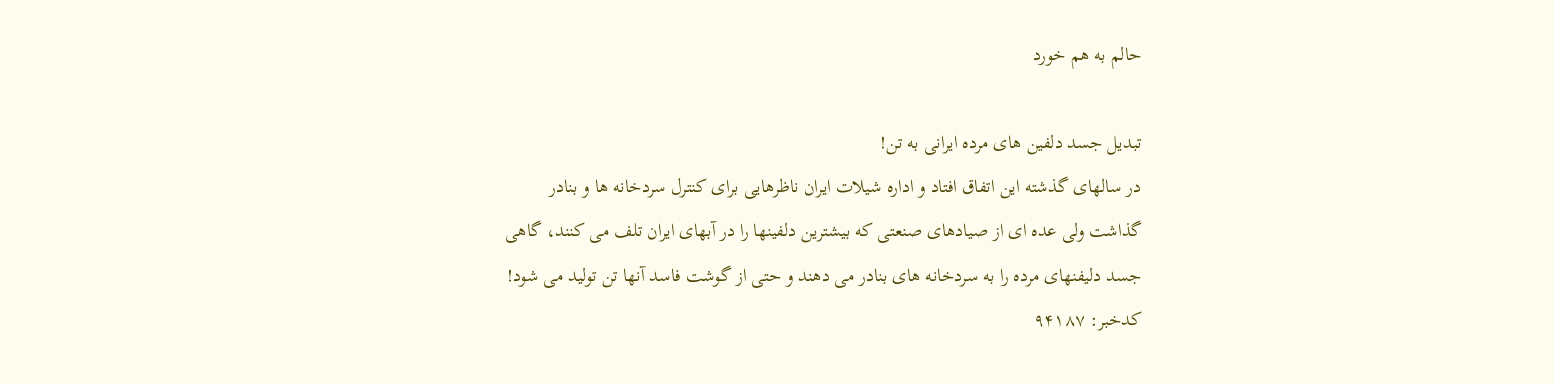حالم به هم خورد

تبدیل جسد دلفین های مرده ایرانی به تن!
در سالهای گذشته این اتفاق افتاد و اداره شیلات ایران ناظرهایی برای کنترل سردخانه ها و بنادر گذاشت ولی عده ای از صیادهای صنعتی که بیشترین دلفینها را در آبهای ایران تلف می کنند، گاهی جسد دلیفنهای مرده را به سردخانه های بنادر می دهند و حتی از گوشت فاسد آنها تن تولید می شود!
کدخبر: ۹۴۱۸۷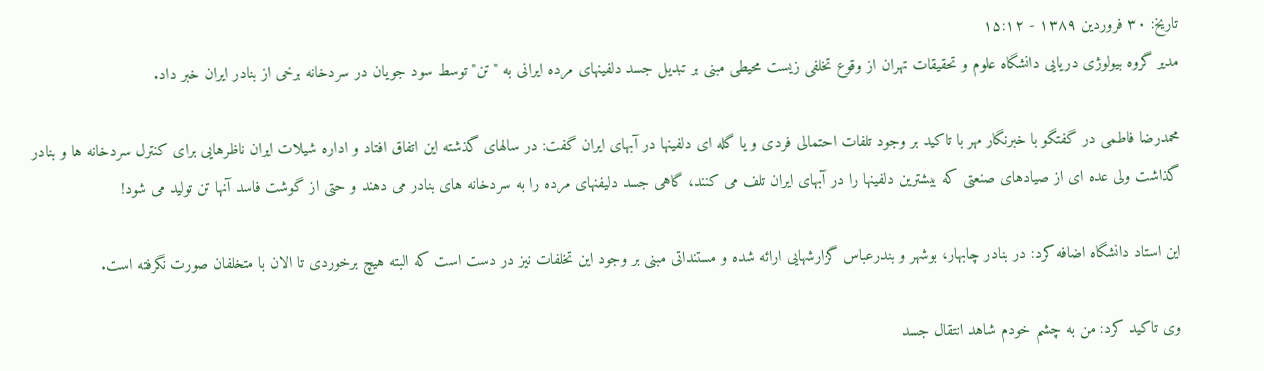تاریخ: ۳۰ فروردین ۱۳۸۹ - ۱۵:۱۲
مدیر گروه بیولوژی دریایی دانشگاه علوم و تحقیقات تهران از وقوع تخلفی زیست محیطی مبنی بر تبدیل جسد دلفینهای مرده ایرانی به "تن" توسط سود جویان در سردخانه برخی از بنادر ایران خبر داد.

محمدرضا فاطمی در گفتگو با خبرنگار مهر با تاکید بر وجود تلفات احتمالی فردی و یا گله ای دلفینها در آبهای ایران گفت: در سالهای گذشته این اتفاق افتاد و اداره شیلات ایران ناظرهایی برای کنترل سردخانه ها و بنادر گذاشت ولی عده ای از صیادهای صنعتی که بیشترین دلفینها را در آبهای ایران تلف می کنند، گاهی جسد دلیفنهای مرده را به سردخانه های بنادر می دهند و حتی از گوشت فاسد آنها تن تولید می شود!

این استاد دانشگاه اضافه کرد: در بنادر چابهار، بوشهر و بندرعباس گزارشهایی ارائه شده و مستنداتی مبنی بر وجود این تخلفات نیز در دست است که البته هیچ برخوردی تا الان با متخلفان صورت نگرفته است.

وی تاکید کرد: من به چشم خودم شاهد انتقال جسد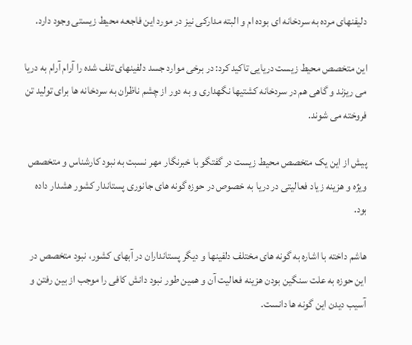دلیفنهای مرده به سردخانه ای بوده ام و البته مدارکی نیز در مورد این فاجعه محیط زیستی وجود دارد.

این متخصص محیط زیست دریایی تاکید کرد: در برخی موارد جسد دلفینهای تلف شده را آرام آرام به دریا می ریزند و گاهی هم در سردخانه کشتیها نگهداری و به دور از چشم ناظران به سردخانه ها برای تولید تن فروخته می شوند.

پیش از این یک متخصص محیط زیست در گفتگو با خبرنگار مهر نسبت به نبود کارشناس و متخصص ویژه و هزینه زیاد فعالیتی در دریا به خصوص در حوزه گونه های جانوری پستاندار کشور هشدار داده بود.

هاشم داخته با اشاره به گونه های مختلف دلفینها و دیگر پستانداران در آبهای کشور، نبود متخصص در این حوزه به علت سنگین بودن هزینه فعالیت آن و همین طور نبود دانش کافی را موجب از بین رفتن و آسیب دیدن این گونه ها دانست.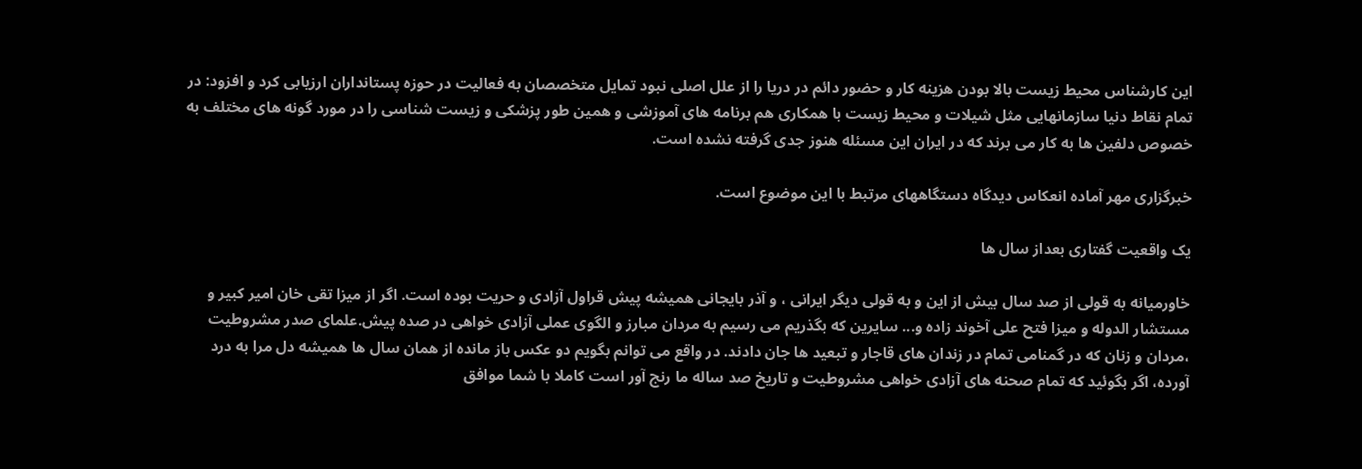این کارشناس محیط زیست بالا بودن هزینه کار و حضور دائم در دریا را از علل اصلی نبود تمایل متخصصان به فعالیت در حوزه پستانداران ارزیابی کرد و افزود: در تمام نقاط دنیا سازمانهایی مثل شیلات و محیط زیست با همکاری هم برنامه های آموزشی و همین طور پزشکی و زیست شناسی را در مورد گونه های مختلف به خصوص دلفین ها به کار می برند که در ایران این مسئله هنوز جدی گرفته نشده است.

خبرگزاری مهر آماده انعکاس دیدگاه دستگاههای مرتبط با این موضوع است.

یک واقعیت گفتاری بعداز سال ها

خاورمیانه به قولی از صد سال بیش از این و به قولی دیگر ایرانی ، و آذر بایجانی همیشه پیش قراول آزادی و حریت بوده است. اگر از میزا تقی خان امیر کبیر و مستشار الدوله و میزا فتح علی آخوند زاده و... سایرین که بگذریم می رسیم به مردان مبارز و الگوی عملی آزادی خواهی در صده پیش.علمای صدر مشروطیت ،مردان و زنان که در گمنامی تمام در زندان های قاجار و تبعید ها جان دادند. در واقع می توانم بگویم دو عکس باز مانده از همان سال ها همیشه دل مرا به درد آورده، اگر بگوئید که تمام صحنه های آزادی خواهی مشروطیت و تاریخ صد ساله ما رنج آور است کاملا با شما موافق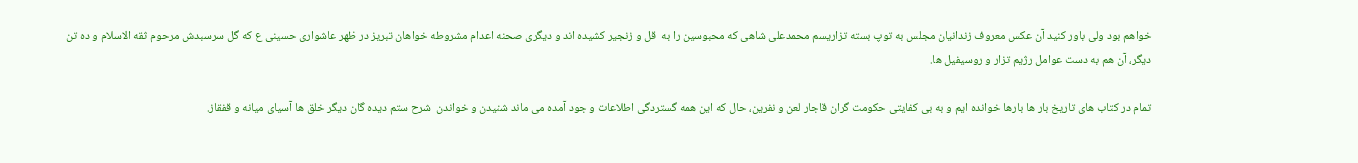خواهم بود ولی باور کنید آن عکس معروف زندانیان مجلس به توپ بسته تزاریسم محمدعلی شاهی که محبوسین را به  قل و زنجیر کشیده اند و دیگری صحنه اعدام مشروطه خواهان تبریز در ظهر عاشواری حسینی ع که گل سرسبدش مرحوم ثقه الاسلام و ده تن دیگر، آن هم به دست عوامل رژیم تزار و روسیفیل ها.

تمام در کتاب های تاریخ بار ها بارها خوانده ایم و به بی کفایتی حکومت گران قاجار لعن و نفرین، حال که این همه گستردگی اطلاعات و جود آمده می ماند شنیدن و خواندن  شرح ستم دیده گان دیگر خلق ها آسیای میانه و قفقاز.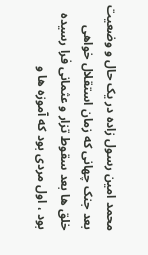محمد امین رسول زاده در یک حال و وضعیت بعد جنک چهانی که زمان استقلال خواهی خلق ها بعد سقوط تزار و عثمانی فرا رسیده بود ، اول مردی بود که آموزه ها و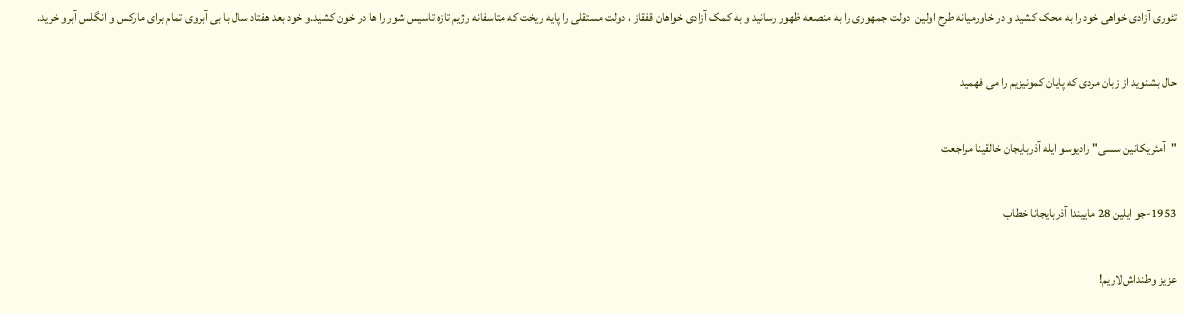تئوری آزادی خواهی خود را به محک کشید و در خاورمیانه طرح اولین  دولت جمهوری را به منصعه ظهور رسانید و به کمک آزادی خواهان قفقاز ، دولت مستقلی را پایه ریخت که متاسفانه رژیم تازه تاسیس شور را ها در خون کشید.و خود بعد هفتاد سال با بی آبروی تمام برای مارکس و انگلس آبرو خرید.

حال بشنوید از زبان مردی که پایان کمونیزیم را می فهمید

"آمئریکانین سسی" رادیوسو ایله آذربایجان خالقینا مراجعت

1953-جو ایلین 28 ماییندا آذربایجانا خطاب

عزیز وطنداش‌لاریم!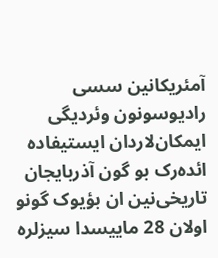آمئریکانین سسی رادیوسونون وئردیگی ایمکان‌لاردان ایستیفاده ائده‌رک بو گون آذربایجان تاریخی‌نین ان بؤیوک گونو اولان 28 ماییسدا سیزلره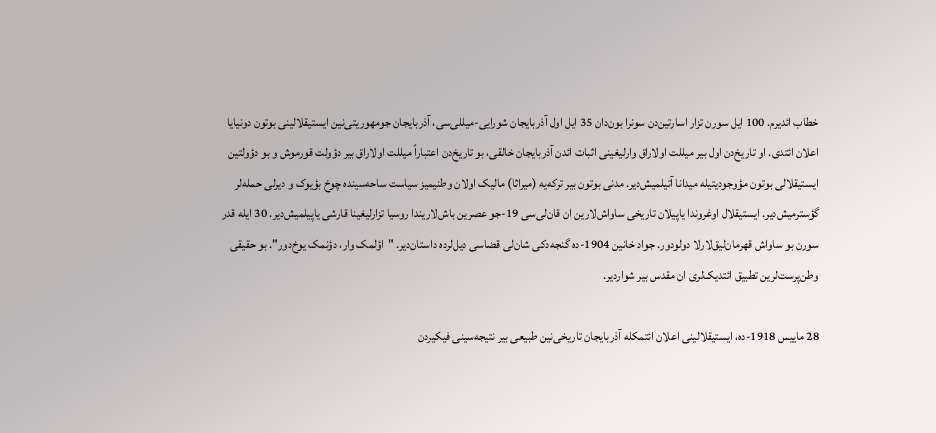خطاب ائدیرم. 100 ایل سورن تزار اسارتین‌دن سونرا بون‌دان 35 ایل اول آذربایجان شورایی-میللی‌سی، آذربایجان جومهوریتی‌نین ایستیقلالینی بوتون دونیایا اعلان ائتدی. او تاریخ‌دن اول بیر میللت اولا‌راق وارلیغینی اثبات ائدن آذربایجان خالقی، بو تاریخ‌دن اعتباراً میللت اولا‌راق بیر دؤولت قورموش و بو دؤولتین ایستیقلا‌لی بوتون مؤوجودیتیله میدانا آتیلمیش‌دیر. مدنی بوتون بیر ترکه‌یه (میراثا) مالیک اولان وطنیمیز سیاست ساحه‌سینده چوخ بؤیوک و دیرلی حمله‌لر گؤسترمیش‌دیر. ایستیقلال اوغروندا یاپیلان تاریخی ساواش‌لارین ان قان‌لی‌سی 19-جو عصرین باش‌لاریندا روسیا تزارلیغینا قارشی یاپیلمیش‌دیر. 30 ایله قدر سورن بو ساواش قهرمان‌لیق‌لارلا دولودور. جواد خانین 1904-ده گنجه‌دکی شان‌لی قضاسی دیل‌لرده داستان‌دیر. "اؤلمک وار، دؤنمک یوخ‌دور". بو حقیقی وطن‌پرست‌لرین تطبیق ائتدیک‌لری ان مقدس بیر شواردیر.

28 ماییس 1918-ده، ایستیقلالینی اعلان ائتمکله آذربایجان تاریخی‌نین طبیعی بیر نتیجه‌سینی فیکیردن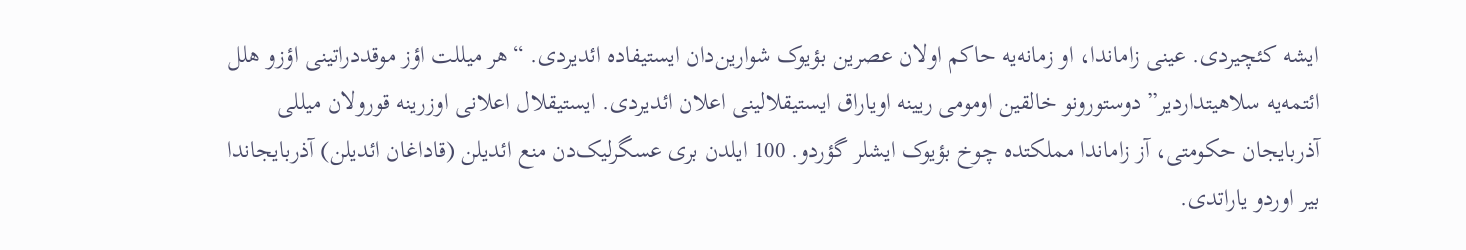ایشه کئچیردی. عینی زاماندا، او زمانه‌یه حاکم اولان عصرین بؤیوک شوارین‌دان ایستیفاده ائدیردی. “هر میللت اؤز موقددراتینی اؤزو هلل ائتمه‌یه سلاهیتداردیر” دوستورونو خالقین اومومی ریینه اویا‌راق ایستیقلالینی اعلان ائدیردی. ایستیقلال اعلانی اوزرینه قورولان میللی آذربایجان حکومتی، آز زاماندا مملکتده چوخ بؤیوک ایشلر گؤردو. 100 ایلدن بری عسگرلیک‌دن منع ائدیلن (قاداغان ائدیلن) آذربایجاندا بیر اوردو یاراتدی.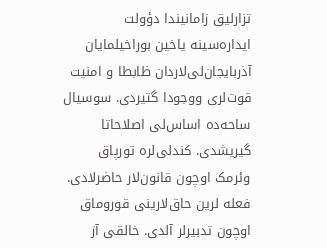تزارلیق زامانیندا دؤولت ایداره‌سینه یاخین بوراخیلمایان آذربایجان‌لی‌لاردان ظابطا و امنیت قوت‌لری ووجودا گتیردی. سوسیال ساحه‌ده اساس‌لی اصلاحاتا گیریشدی. کندلی‌لره تورپاق وئرمک اوچون قانون‌لار حاضرلادی. فعله ‌لرین حاق‌لارینی قوروماق اوچون تدبیرلر آلدی. خالقی آز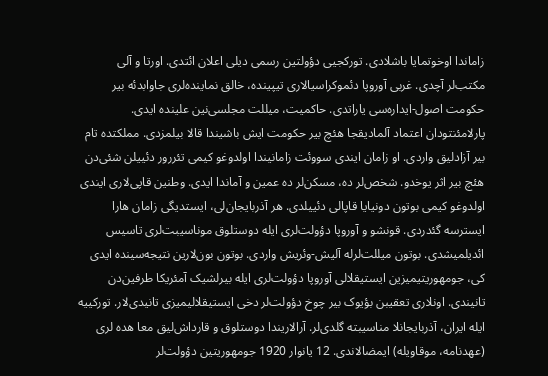زاماندا اوخوتمایا باشلادی. تورکجیی دؤولتین رسمی دیلی اعلان ائتدی. اورتا و آلی مکتب‌لر آچدی. غربی آوروپا دئموکراسیا‌لاری تیپینده، خالق نماینده‌لری جاوابدئه بیر حکومت اصول-ایداره‌سی یاراتدی. حاکمیت، میللت مجلسی‌‌نین علینده ایدی. پارلامئنتودان اعتماد آلمادیقجا هئچ بیر حکومت ایش باشیندا قالا بیلمزدی. مملکتده تام بیر آزادلیق واردی. او زامان ایندی سووئت زامانیندا اولدوغو کیمی تئررور دئییلن شئی‌دن هئچ بیر اثر یوخدو. شخص‌لر ده، مسکن‌لر ده عمین و آماندا ایدی. وطنین قاپی‌لاری ایندی اولدوغو کیمی بوتون دونیایا قاپا‌لی دئییلدی. هر آذربایجان‌لی، ایستدیگی زامان هارا ایسترسه گئدردی. قونشو و آوروپا دؤولت‌لری ایله دوستلوق موناسیبت‌لری تاسیس ائدیلمیشدی. بوتون میللت‌لرله آلیش-وئریش واردی. بوتون بون‌لارین نتیجه‌سینده ایدی کی، جومهوریتیمیزین ایستیقلا‌لی آوروپا دؤولت‌لری ایله بیرلشیک آمئریکا طرفین‌دن تانیندی. اونلاری تعقیبن بؤیوک بیر چوخ دؤولت‌لر دخی ایستیقلالیمیزی تانیدی‌لار. تورکییه ایله ایران، آذربایجانلا مناسیبته گلدی‌لر. آرا‌لاریندا دوستلوق و قارداش‌لیق معا هده ‌لری (عهدنامه، موقاویله) ایمضالاندی. 12 یانوار 1920 جومهوریتین دؤولت‌لر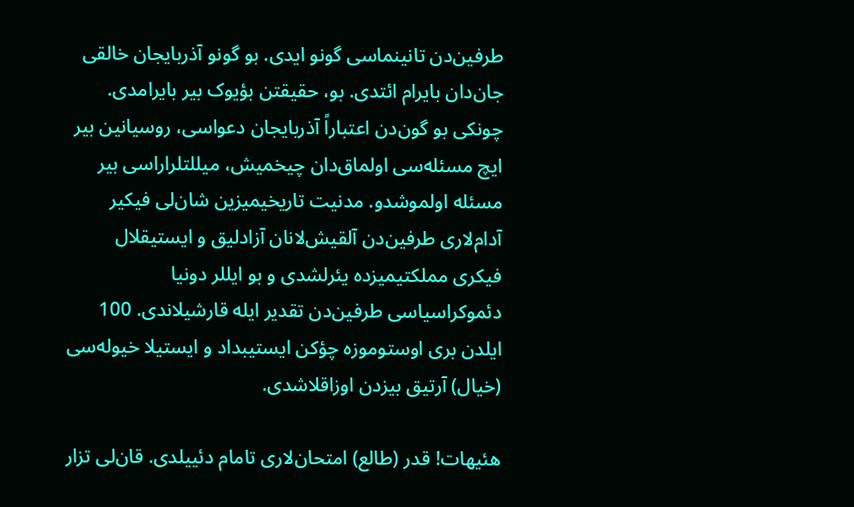طرفین‌دن تانینماسی گونو ایدی. بو گونو آذربایجان خالقی جان‌دان بایرام ائتدی. بو، حقیقتن بؤیوک بیر بایرامدی. چونکی بو گون‌دن اعتباراً آذربایجان دعواسی، روسیانین بیر ایچ مسئله‌سی اولماق‌دان چیخمیش، میللتلراراسی بیر مسئله اولموشدو. مدنیت تاریخیمیزین شان‌لی فیکیر آدام‌لاری طرفین‌دن آلقیش‌لانان آزادلیق و ایستیقلال فیکری مملکتیمیزده یئرلشدی و بو ایللر دونیا دئموکراسیاسی طرفین‌دن تقدیر ایله قارشیلاندی. 100 ایلدن بری اوستوموزه چؤکن ایستیبداد و ایستیلا خیوله‌سی (خیال) آرتیق بیزدن اوزاقلاشدی.

هئیهات! قدر (طالع) امتحان‌لاری تامام دئییلدی. قان‌لی تزار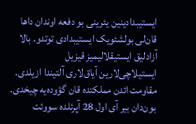ایستیبدادینین یئرینی بو دفعه اوندان داها قان‌لی بولشئویک ایستیبدادی توتدو. بالا آزادلیق ایستیقلالیمیز قیزیل ایستیلا‌چی‌لارین آیاق‌لاری آلتیندا ازیلدی. مقاومت ائدن مملکتده قان گؤوده‌یه چیخدی. بون‌دان بیر آی اول 28 آپرئلده سووئت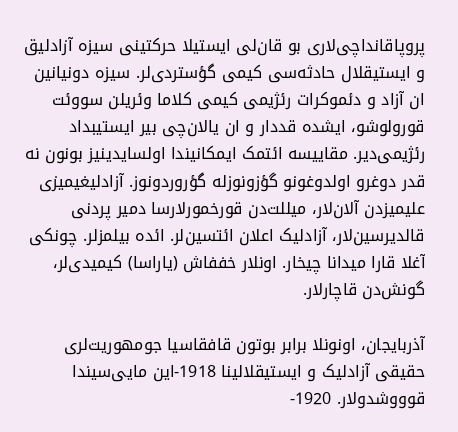پروپاقاندا‌چی‌لاری بو قان‌لی ایستیلا حرکتینی سیزه آزادلیق و ایستیقلال حادثه‌سی کیمی گؤستردی‌لر. سیزه دونیانین ان آزاد و دئموکرات رئژیمی کیمی کلاما وئریلن سووئت قورولوشو، ایشده قددار و ان یالان‌چی بیر ایستیبداد رئژیمی‌دیر. مقاییسه ائتمک ایمکانیندا اولسایدینیز بونون نه قدر دوغرو اولدوغونو گؤزونوزله گؤروردونوز. آزادلیغیمیزی علیمیزدن آلان‌لار، میللت‌دن قورخمورلارسا دمیر پردنی قالدیرسین‌لار، آزادلیک اعلان ائتسین‌لر. ائده بیلمزلر. چونکی آغلا قارا میدانا چیخار. اونلار خففاش (یاراسا) کیمیدی‌لر، گونش‌دن قاچارلار.

آذربایجان، اونونلا برابر بوتون قافقاسیا جومهوریت‌لری حقیقی آزادلیک و ایستیقلالینا 1918-این مایی‌سیندا قوووشدولار. 1920-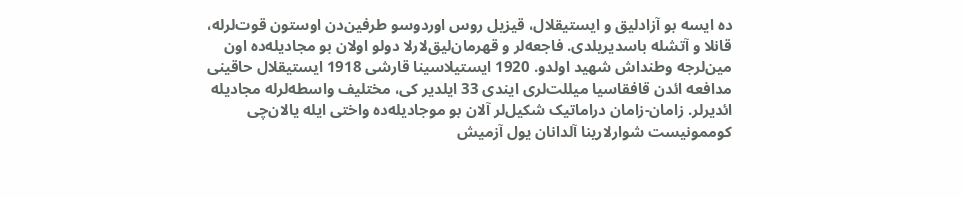ده ایسه بو آزادلیق و ایستیقلال، قیزیل روس اوردوسو طرفین‌دن اوستون قوت‌لرله، قانلا و آتشله باسدیریلدی. فاجعه‌لر و قهرمان‌لیق‌لارلا دولو اولان بو مجادیله‌ده اون مین‌لرجه وطنداش شهید اولدو. 1920 ایستیلاسینا قارشی 1918 ایستیقلال حاقینی مدافعه ائدن قافقاسیا میللت‌لری ایندی 33 ایلدیر کی، مختلیف واسطه‌لرله مجادیله ائدیرلر. زامان-زامان دراماتیک شکیل‌لر آلان بو موجادیله‌ده واختی ایله یالان‌چی کوممونیست شوارلارینا آلدانان یول آزمیش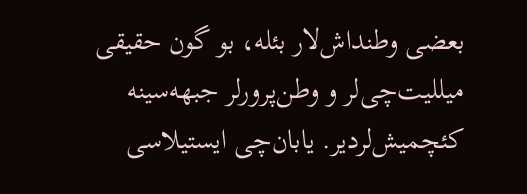بعضی وطنداش‌لار بئله، بو گون حقیقی میللیت‌چی‌لر و وطن‌پرورلر جبهه‌سینه کئچمیش‌لردیر. یابان‌چی ایستیلاسی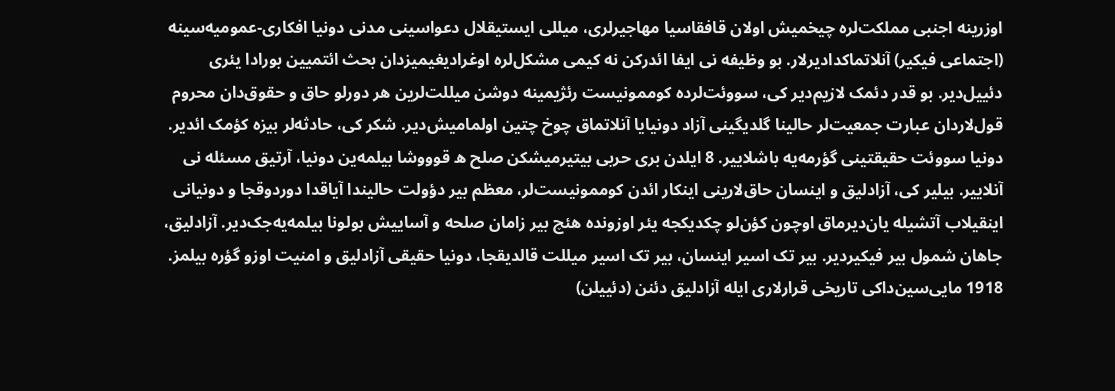اوزرینه اجنبی مملکت‌لره چیخمیش اولان قافقاسیا مهاجیرلری، میللی ایستیقلال دعواسینی مدنی دونیا افکاری-عمومیه‌سینه (اجتماعی فیکیر) آنلاتماکدا‌دیرلار. بو وظیفه نی ایفا ائدرکن نه کیمی مشکل‌لره اوغرادیغیمیزدان بحث ائتمیین بورادا یئری دئییل‌دیر. بو قدر دئمک لازیم‌دیر کی، سووئت‌لرده کوممونیست رئژیمینه دوشن میللت‌لرین هر دورلو حاق و حقوق‌دان محروم قول‌لاردان عبارت جمعیت‌لر حالینا گلدیگینی آزاد دونیایا آنلاتماق چوخ چتین اولمامیش‌دیر. شکر کی، حادثه‌لر بیزه کؤمک ائدیر. دونیا سووئت حقیقتینی گؤرمه‌یه باشلاییر. 8 ایلدن بری حربی بیتیرمیشکن صلح ه قوووشا بیلمه‌ین دونیا، آرتیق مسئله نی آنلاییر. بیلیر کی، آزادلیق و اینسان حاق‌لارینی اینکار ائدن کوممونیست‌لر، معظم بیر دؤولت حالیندا آیاقدا دوردوقجا و دونیانی اینقیلاب آتشیله یان‌دیرماق اوچون کؤن‌لو چکدیکجه یئر اوزونده هئچ بیر زامان صلحه و آساییش بولونا بیلمه‌یه‌جک‌دیر. آزادلیق، جاهان شمول بیر فیکیردیر. بیر تک اسیر اینسان، بیر تک اسیر میللت قالدیقجا، دونیا حقیقی آزادلیق و امنیت اوزو گؤره بیلمز. 1918 مایی‌سین‌داکی تاریخی قرارلاری ایله آزادلیق دئنن (دئییلن)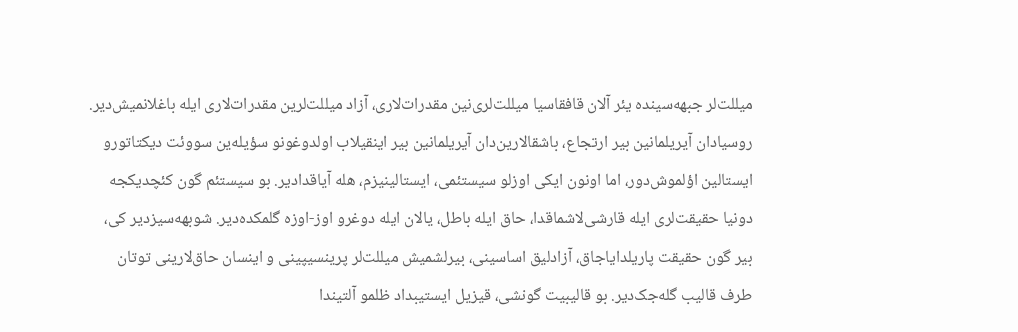میللت‌لر جبهه‌سینده یئر آلان قافقاسیا میللت‌لری‌نین مقدرات‌لاری، آزاد میللت‌لرین مقدرات‌لاری ایله باغلانمیش‌دیر. روسیا‌دان آیریلمانین بیر ارتجاع، باشقا‌لارین‌دان آیریلمانین بیر اینقیلاب اولدوغونو سؤیله‌ین سووئت دیکتاتورو ایستالین اؤلموش‌دور، اما اونون ایکی اوزلو سیستئمی، ایستالینیزم، هله آیاقدا‌دیر. بو سیستئم گون کئچدیکجه دونیا حقیقت‌لری ایله قارشی‌لاشماقدا، حاق ایله باطل، یالان ایله دوغرو اوز-اوزه گلمکده‌دیر. شوبهه‌سیزدیر کی، بیر گون حقیقت پاریلدایا‌جاق، آزادلیق اساسینی، بیرلشمیش میللت‌لر پرینسیپینی و اینسان حاق‌لارینی توتان طرف قالیب گله‌جک‌دیر. بو قالیبیت گونشی، قیزیل ایستیبداد ظلمو آلتیندا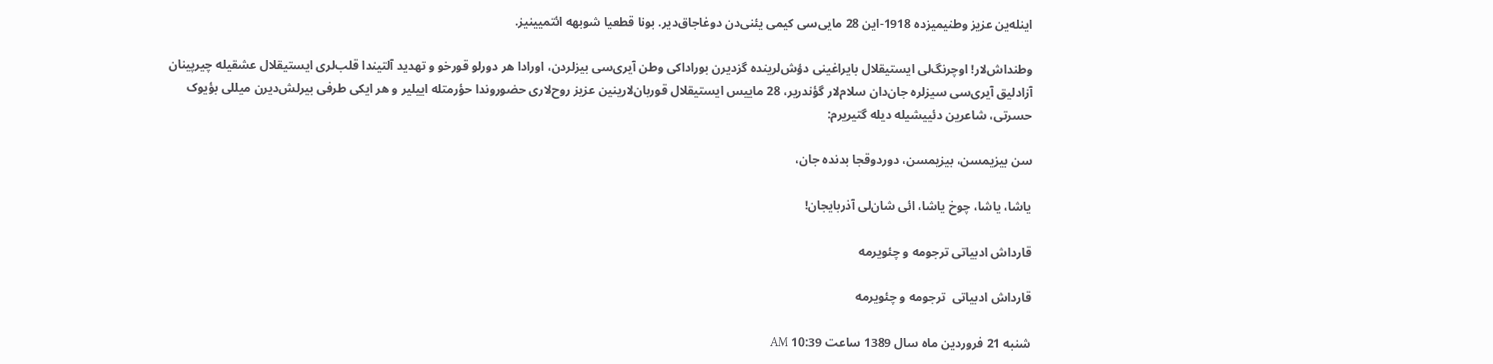اینله‌ین عزیز وطنیمیزده 1918-این 28 مایی‌سی کیمی یئنی‌دن دوغا‌جاق‌دیر. بونا قطعیا شوبهه ائتمیینیز.

وطنداش‌لار! اوچرنگ‌لی ایستیقلال بایراغینی دؤش‌لرینده گزدیرن بورا‌داکی وطن آیری‌سی بیزلردن، اورادا هر دورلو قورخو و تهدید آلتیندا قلب‌لری ایستیقلال عشقیله چیرپینان آزادلیق آیری‌سی سیزلره جان‌دان سلام‌لار گؤندریر، 28 ماییس ایستیقلال قوربان‌لارینین عزیز روح‌لاری حضوروندا حؤرمتله اییلیر و هر ایکی طرفی بیرلش‌دیرن میللی بؤیوک حسرتی، شاعرین دئییشیله دیله گتیریرم:

سن بیزیمسن، بیزیمسن، دوردوقجا بدنده جان،

یاشا، یاشا، چوخ یاشا، ائی شان‌لی آذربایجان!

قارداش ادبیاتی ترجومه و چئویرمه

قارداش ادبیاتی  ترجومه و چئویرمه

شنبه 21 فروردین ماه سال 1389 ساعت 10:39 AM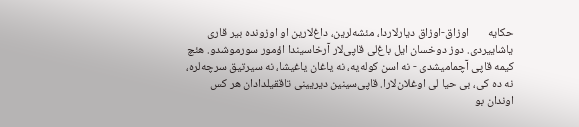حکایه       اوزاق-اوزاق دیارلاردا، مئشه‌لرین، داغ‌لارین او اوزونده بیر قاری یاشاییردی. دوز دوخسان ایل باغ‌لی قاپی‌لار آرخاسیندا اؤمور سورموشدو. هئچ کیمه قاپی آچمامیشدی - نه اسن کوله‌یه، نه یاغان یاغیشا، نه سیرتیق سرچه‌لره، نه ده کی، بی حیا لی اوغلان‌لارا. قاپی‌سینین دیریینی تاققیلدا‌دان هر کس اوندان بو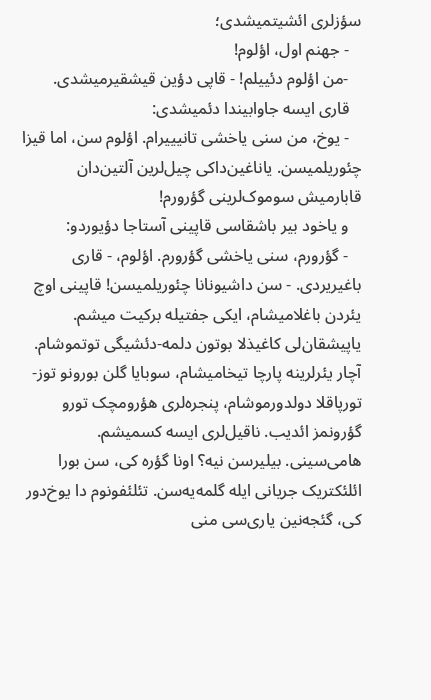سؤزلری ائشیتمیشدی؛
   - جهنم اول، اؤلوم!
   -من اؤلوم دئییلم! - قاپی دؤین قیشقیرمیشدی.
   قاری ایسه جاوابیندا دئمیشدی:
   - یوخ، من سنی یاخشی تانیییرام. اؤلوم سن، اما قیزا چئوریلمیسن. یاناغین‌داکی چیل‌لرین آلتین‌دان قابارمیش سوموک‌لرینی گؤرورم!
   و یاخود بیر باشقاسی قاپینی آستاجا دؤیوردو:
   - گؤرورم، سنی یاخشی گؤرورم. اؤلوم، - قاری باغیریردی. - سن داشیونانا چئوریلمیسن! قاپینی اوچ یئردن باغلامیشام، ایکی جفتیله برکیت میشم. یاپیشقان‌لی کاغیذلا بوتون دلمه-دئشیگی توتموشام. آچار یئرلرینه پارچا تیخامیشام، سوبایا گلن بورونو توز-تورپاقلا دولدورموشام، پنجره‌لری هؤرومچک تورو گؤرونمز ائدیب. ناقیل‌لری ایسه کسمیشم. هامی‌سینی. بیلیرسن نیه؟ اونا گؤره کی، سن بورا ائلئکتریک جریانی ایله گلمه‌یه‌سن. تئلئفونوم دا یوخ‌دور کی، گئجه‌نین یاری‌سی منی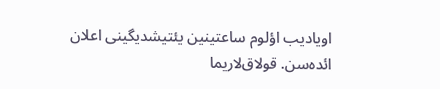اویادیب اؤلوم ساعتینین یئتیشدیگینی اعلان ائده‌سن. قولاق‌لاریما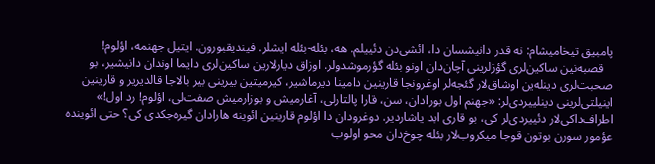پامبیق تیخامیشام: نه قدر دانیشسان دا، ائشی‌دن دئییلم. هه، بئله-بئله ایشلر. فیندیقبورون. ایتیل جهنمه، اؤلوم!
   قصبه‌نین ساکین‌لری گؤزلرینی آچان‌دان اونو بئله گؤرموشدولر. اوزاق دیارلارین ساکین‌لری دایما اوندان دانیشیر، بو صحبت‌لری دینله‌ین اوشاق‌لار گئجه‌لر اوغرونجا قارینین دامینا دیرماشیر، کیرمیتین بیرینی بیر بالاجا قالدیریر و قارینین اینیلتی‌لرینی دینلییردی‌لر: «جهنم اول بورا‌دان، سن، قارا پالتارلی، آغارمیش و بوزارمیش صفت‌لی، اؤلوم! رد اول!» اطراف‌داکی‌لار دئییردی‌لر کی، بو قاری ابد یاشاردیر. دوغرودان دا اؤلوم قارینین ائوینه هارا‌دان گیره‌جکدی کی؟ حتی ائوینده عؤمور سورن بوتون قوجا میکروب‌لار بئله چوخ‌دان محو اولوب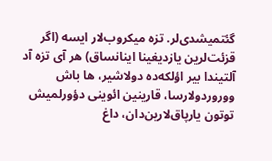گئتمیشدی‌لر. تزه میکروب‌لار ایسه (اگر قزئت‌لرین یازدیغینا اینانساق) هر آی تزه آد آلتیندا بیر اؤلکه‌ده دولاشیر، ها باش ووروردولارسا، قارینین ائوینی دؤورلمیش توتون یارپاق‌لارین‌دان، داغ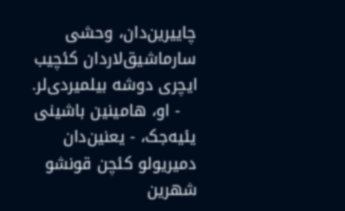چاییرین‌دان، وحشی سارماشیق‌لاردان کئچیب ایچری دوشه بیلمیردی‌لر.
   - او، هامینین باشینی یئیه‌جک، - یعنین‌دان دمیریولو کئچن قونشو شهرین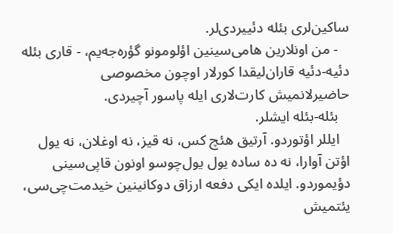ساکین‌لری بئله دئییردی‌لر.
   - من اونلارین هامی‌سینین اؤلومونو گؤره‌جه‌یم، - قاری بئله دئیه-دئیه قاران‌لیقدا کورلار اوچون مخصوصی حاضیرلانمیش کارت‌لاری ایله پاسور آچیردی.
   بئله-بئله ایشلر.
   ایللر اؤتوردو. آرتیق هئچ کس، نه قیز، نه اوغلان، نه یول اؤتن آوارا، نه ده ساده یول یول‌چوسو اونون قاپی‌سینی دؤیموردو. ایلده ایکی دفعه ارزاق دوکانینین خیدمت‌چی‌سی، یئتمیش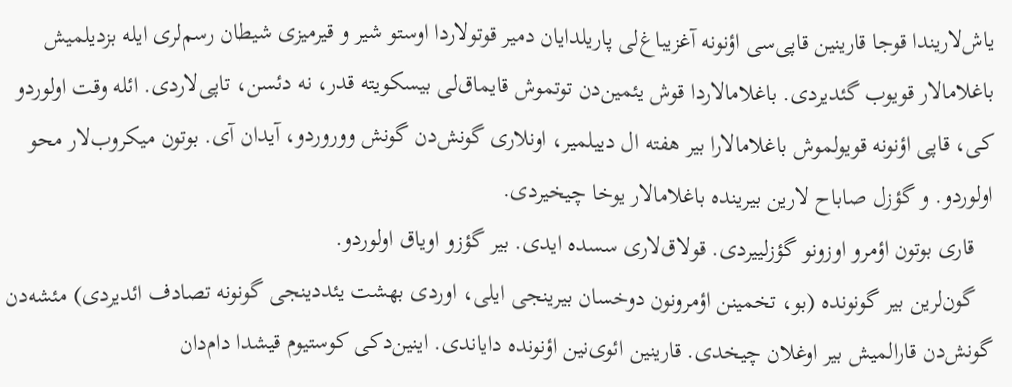یاش‌لاریندا قوجا قارینین قاپی‌سی اؤنونه آغزیباغ‌لی پاریلدایان دمیر قوتولاردا اوستو شیر و قیرمیزی شیطان رسم‌لری ایله بزدیلمیش باغلاما‌لار قویوب گئدیردی. باغلاما‌لاردا قوش یئمین‌دن توتموش قایماق‌لی بیسکویته قدر، نه دئسن، تاپی‌لاردی. ائله وقت اولوردو کی، قاپی اؤنونه قویولموش باغلاما‌لارا بیر هفته ال دییلمیر، اونلاری گونش‌دن گونش ووروردو، آیدان آی. بوتون میکروب‌لار محو اولوردو. و گؤزل صاباح لارین بیرینده باغلاما‌لار یوخا چیخیردی.
   قاری بوتون اؤمرو اوزونو گؤزلییردی. قولاق‌لاری سسده ایدی. بیر گؤزو اویاق اولوردو.
   گون‌لرین بیر گونونده (بو، تخمینن اؤمرونون دوخسان بیرینجی ایلی، اوردی بهشت یئددینجی گونونه تصادف ائدیردی) مئشه‌دن گونش‌دن قارالمیش بیر اوغلان چیخدی. قارینین ائوی‌نین اؤنونده دایاندی. اینین‌دکی کوستیوم قیشدا دام‌دان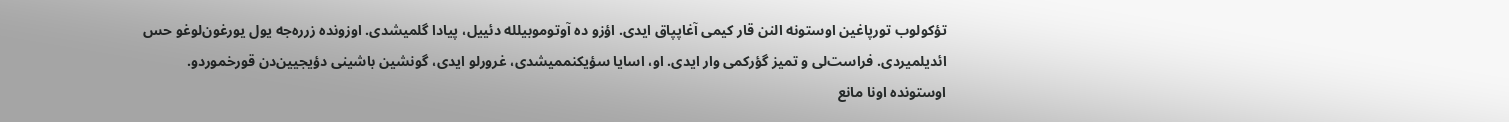تؤکولوب تورپاغین اوستونه النن قار کیمی آغاپپاق ایدی. اؤزو ده آوتوموبیلله دئییل، پیادا گلمیشدی. اوزونده زرره‌جه یول یورغون‌لوغو حس ائدیلمیردی. فراست‌لی و تمیز گؤرکمی وار ایدی. او، اسایا سؤیکنممیشدی، غرورلو ایدی، گونشین باشینی دؤیجیین‌دن قورخموردو. اوستونده اونا مانع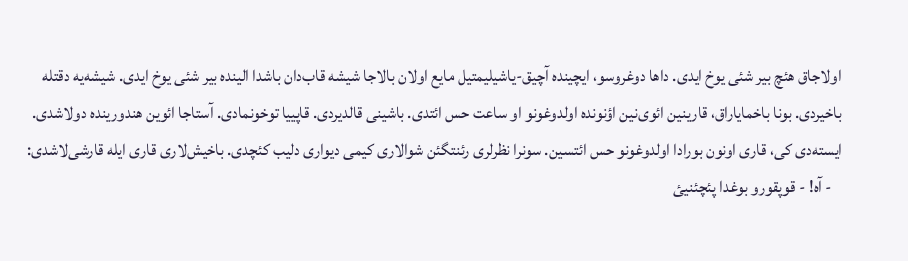اولا‌جاق هئچ بیر شئی یوخ ایدی. داها دوغروسو، ایچینده آچیق-یاشیلیمتیل مایع اولان بالاجا شیشه قاب‌دان باشدا الینده بیر شئی یوخ ایدی. شیشه‌یه دقتله باخیردی. بونا باخمایا‌راق، قارینین ائوی‌نین اؤنونده اولدوغونو او ساعت حس ائتدی. باشینی قالدیردی. قاپییا توخونمادی. آستاجا ائوین هندورینده دولاشدی. ایسته‌دی کی، قاری اونون بورادا اولدوغونو حس ائتسین. سونرا نظرلری رئنتگئن شوا‌لاری کیمی دیواری دلیب کئچدی. باخیش‌لاری قاری ایله قارشی‌لاشدی:
   - آه! - قوپقورو بوغدا پئچئنیئ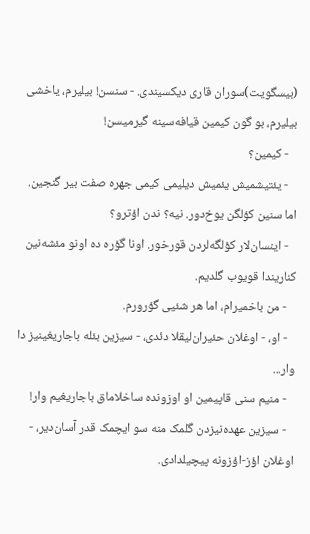(بیسگویت)سوران قاری دیکسیندی. - سنسن! بیلیرم، یاخشی بیلیرم، بو گون کیمین قیافه‌سینه گیرمیسن!
   - کیمین؟
   - یئتیشمیش یئمیش دیلیمی کیمی جهره صفت بیر گنجین. اما سنین کؤلگن یوخ‌دور. نیه؟ ندن اؤترو؟
   - اینسان‌لار کؤلگه‌لردن قورخور. اونا گؤره ده اونو مئشه‌نین کناریندا قویوب گلدیم.
   - من باخمیرام، اما هر شئیی گؤرورم.
   - او، - اوغلان حئیران‌لیقلا دئدی، - سیزین بئله باجاریغینیز دا وار...
   - منیم سنی قاپیمین او اوزونده ساخلاماق باجاریغیم وار!
   - سیزین عهده‌نیزدن گلمک منه سو ایچمک قدر آسان‌دیر، - اوغلان اؤز-اؤزونه پیچیلدادی.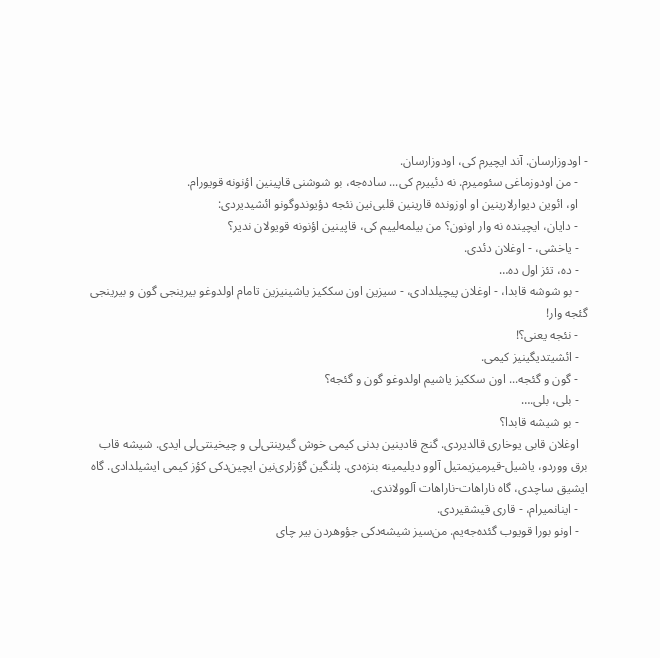- اودوزارسان. آند ایچیرم کی، اودوزارسان.
   - من اودوزماغی سئومیرم. نه دئییرم کی... ساده‌جه، بو شوشنی قاپینین اؤنونه قویورام.
   او، ائوین دیوارلارینین او اوزونده قارینین قلبی‌نین نئجه دؤیوندوگونو ائشیدیردی:
   - دایان، ایچینده نه وار اونون؟ من بیلمه‌لییم کی، قاپینین اؤنونه قویولان ندیر؟
   - یاخشی، - اوغلان دئدی.
   - ده، تئز اول ده…
   - بو شوشه قابدا، - اوغلان پیچیلدادی، - سیزین اون سککیز یاشینیزین تامام اولدوغو بیرینجی گون و بیرینجی گئجه وار!
   - نئجه یعنی؟!
   - ائشیتدیگینیز کیمی.
   - گون و گئجه... اون سککیز یاشیم اولدوغو گون و گئجه؟
   - بلی، بلی.…
   - بو شیشه قابدا؟
   اوغلان قابی یوخاری قالدیردی. گنج قادینین بدنی کیمی خوش گیرینتی‌لی و چیخینتی‌لی ایدی. شیشه قاب برق ووردو، یاشیل-قیرمیزیمتیل آلوو دیلیمینه بنزه‌دی. پلنگین گؤزلری‌نین ایچین‌دکی کؤز کیمی ایشیلدادی. گاه ایشیق ساچدی، گاه ناراهات-ناراهات آلوولاندی.
   - اینانمیرام، - قاری قیشقیردی.
   - اونو بورا قویوب گئده‌جه‌یم. من‌سیز شیشه‌دکی جؤوهردن بیر چای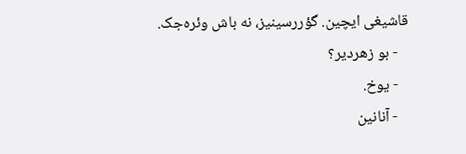قاشیغی ایچین. گؤررسینیز، نه باش وئره‌جک.
   - بو زهردیر؟
   - یوخ.
   - آنانین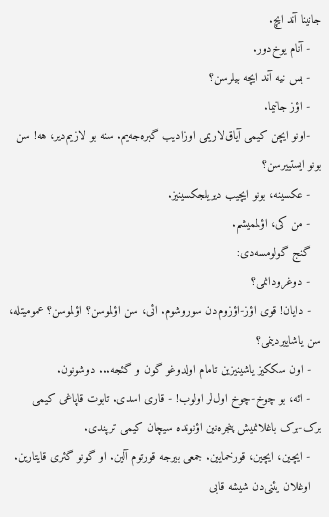جانینا آند ایچ.
   - آنام یوخ‌دور.
   - بس نیه آند ایچه بیلرسن؟
   - اؤز جانیما.
   -اونو ایچن کیمی آیاق‌لاریمی اوزادیب گبره‌جه‌یم. سنه بو لازیم‌دیر، هه! سن بونو ایستییرسن؟
   - عکسینه، بونو ایچیب دیریلجکسینیز.
   - من کی، اؤلممیشم.
   گنج گولومسه‌دی:
   - دوغرودانمی؟
   - دایان! قوی اؤز-اؤزوم‌دن سوروشوم. ائی، سن اؤلموسن؟ اؤلموسن؟ عمومیتله، سن یاشاییردینمی؟
   - اون سککیز یاشینیزین تامام اولدوغو گون و گئجه... دوشونون.
   - ائه، بو چوخ-چوخ اول‌لر اولوب! - قاری اسدی. تابوت قاپاغی کیمی برک-برک باغلانمیش پنجره‌نین اؤنونده سیچان کیمی ترپندی.
   - ایچین، ایچین، قورخمایین. جمعی بیرجه قورتوم آلین. او گونو گئری قایتارین.
   اوغلان یئنی‌دن شیشه قابی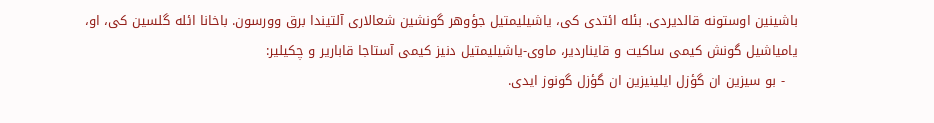باشینین اوستونه قالدیردی. بئله ائتدی کی، یاشیلیمتیل جؤوهر گونشین شعا‌لاری آلتیندا برق وورسون. باخانا ائله گلسین کی، او، یامیاشیل گونش کیمی ساکیت و قایناردیر، ماوی-یاشیلیمتیل دنیز کیمی آستاجا قاباریر و چکیلیر:
   - بو سیزین ان گؤزل ایلینیزین ان گؤزل گونوز ایدی.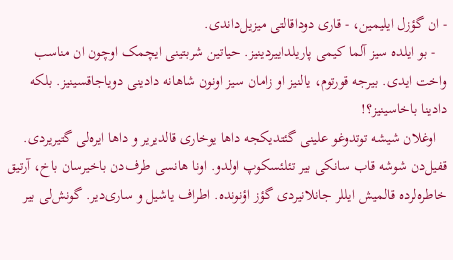- ان گؤزل ایلیمین، - قاری دوداقالتی میزیل‌داندی.
   - بو ایلده سیز آلما کیمی پاریلداییردینیز. حیاتین شربتینی ایچمک اوچون ان مناسب واخت ایدی. بیرجه قورتوم، یالنیز او زامان سیز اونون شاهانه دادینی دویاجاقسینیز. بلکه دادینا باخاسینیز؟!
   اوغلان شیشه توتدوغو علینی گئتدیکجه داها یوخاری قالدیریر و داها ایره‌لی گتیریردی. قفیل‌دن شوشه قاب سانکی بیر تئلئسکوپ اولدو. اونا هانسی طرف‌دن باخیرسان باخ، آرتیق خاطره‌لرده قالمیش ایللر جانلانیردی گؤز اؤنونده. اطراف یاشیل و ساری‌دیر. گونش‌لی بیر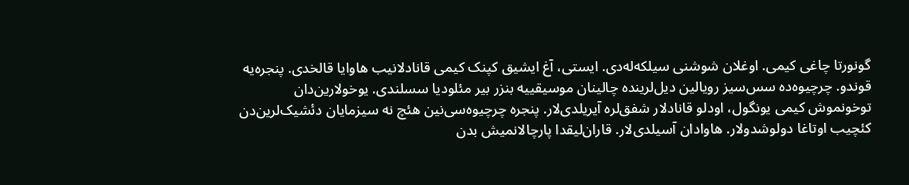گونورتا چاغی کیمی. اوغلان شوشنی سیلکه‌له‌دی. ایستی، آغ ایشیق کپنک کیمی قانادلانیب هاوایا قالخدی. پنجره‌یه قوندو. چرچیوه‌ده سس‌سیز رویالین دیل‌لرینده چالینان موسیقییه بنزر بیر مئلودیا سسلندی. یوخولارین‌دان توخونموش کیمی یونگول، اودلو قانادلار شفق‌لره آیریلدی‌لار. پنجره چرچیوه‌سی‌نین هئچ نه سیزمایان دئشیک‌لرین‌دن کئچیب اوتاغا دولوشدولار. هاوا‌دان آسیلدی‌لار. قاران‌لیقدا پارچالانمیش بدن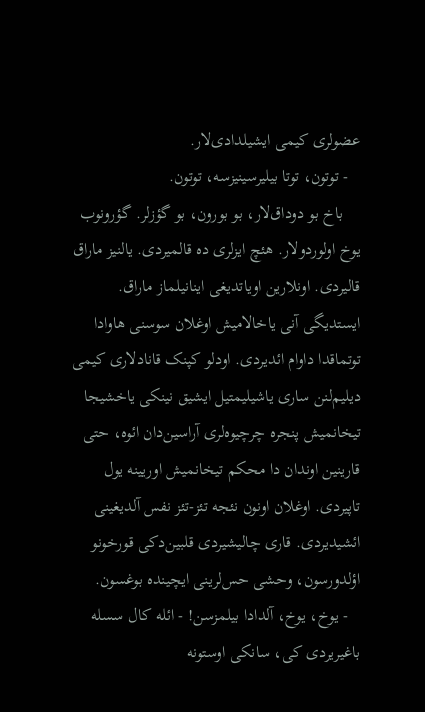عضو‌لری کیمی ایشیلدادی‌لار.
   - توتون، توتا بیلیرسینیزسه، توتون.
    باخ بو دوداق‌لار، بو بورون، بو گؤزلر. گؤرونوب یوخ اولوردولار. هئچ ایزلری ده قالمیردی. یالنیز ماراق قالیردی. اونلارین اویاتدیغی اینانیلماز ماراق. ایستدیگی آنی یاخالامیش اوغلان سوسنی هاوادا توتماقدا داوام ائدیردی. اودلو کپنک قانادلاری کیمی دیلیم‌لنن ساری یاشیلیمتیل ایشیق نینکی یاخشیجا تیخانمیش پنجره چرچیوه‌لری آراسین‌دان ائوه، حتی قارینین اوندان دا محکم تیخانمیش اوریینه یول تاپیردی. اوغلان اونون نئجه تئز-تئز نفس آلدیغینی ائشیدیردی. قاری چالیشیردی قلبین‌دکی قورخونو اؤلدورسون، وحشی حس‌لرینی ایچینده بوغسون.
   - یوخ، یوخ، آلدادا بیلمزسن! - ائله کال سسله باغیریردی کی، سانکی اوستونه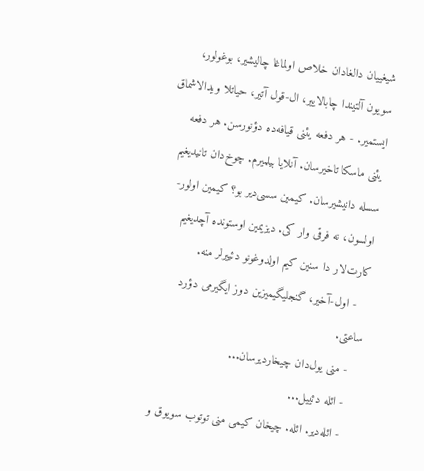شیغییان دالغا‌دان خلاص اولماغا چالیشیر، بوغولور، سویون آلتیندا چابالاییر، ال-قول آتیر، حیاتلا ویدا‌لاشماق ایستمیر. - هر دفعه یئنی قیافه‌ده دؤنورسن. هر دفعه یئنی ماسکا تاخیرسان. آنلایا بیلمیرم. چوخ‌دان تانیدیغیم سسله دانیشیرسان. کیمین سسی‌دیر بو؟ کیمین اولور-اولسون، نه فرقی وار کی. دیزیمین اوستونده آچدیغیم کارت‌لار دا سنین کیم اولدوغونو دئییرلر منه.
   - اول-آخیر، گنجلیگیمیزین دوز ایگیرمی دؤرد ساعتی.
   - منی یول‌دان چیخاردیرسان...
   - ائله دئییل...
   - ائله‌دیر. ائله. چیخان کیمی منی توتوب سویوق و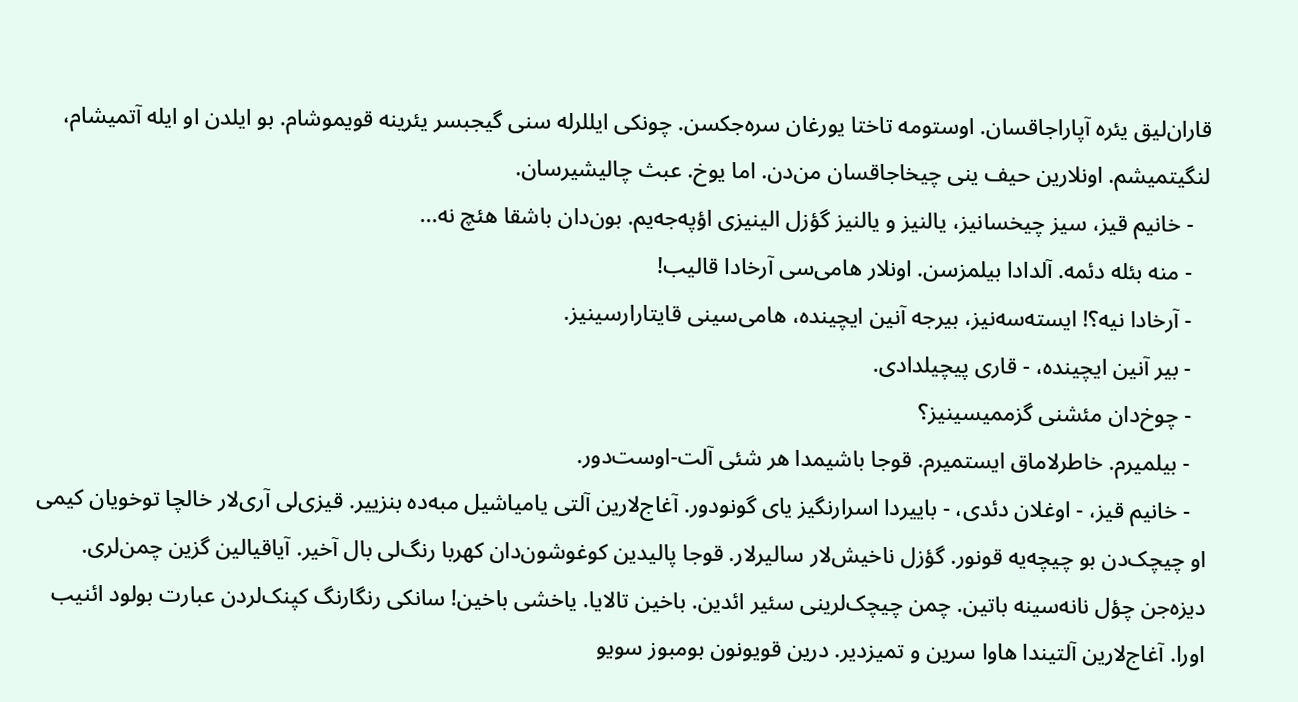قاران‌لیق یئره آپارا‌جاقسان. اوستومه تاختا یورغان سره‌جکسن. چونکی ایللرله سنی گیجبسر یئرینه قویموشام. بو ایلدن او ایله آتمیشام، لنگیتمیشم. اونلارین حیف ینی چیخا‌جاقسان من‌دن. اما یوخ. عبث چالیشیرسان.
   - خانیم قیز، سیز چیخسانیز، یالنیز و یالنیز گؤزل الینیزی اؤپه‌جه‌یم. بون‌دان باشقا هئچ نه...
   - منه بئله دئمه. آلدادا بیلمزسن. اونلار هامی‌سی آرخادا قالیب!
   - آرخادا نیه؟! ایسته‌سه‌نیز، بیرجه آنین ایچینده، هامی‌سینی قایتارارسینیز.
   - بیر آنین ایچینده، - قاری پیچیلدادی.
   - چوخ‌دان مئشنی گزممیسینیز؟
   - بیلمیرم. خاطرلاماق ایستمیرم. قوجا باشیمدا هر شئی آلت-اوست‌دور.
   - خانیم قیز، - اوغلان دئدی، - باییردا اسرارنگیز یای گونودور. آغاج‌لارین آلتی یامیاشیل مبه‌ده بنزییر. قیزی‌لی آری‌لار خالچا توخویان کیمی او چیچک‌دن بو چیچه‌یه قونور. گؤزل ناخیش‌لار سالیرلار. قوجا پالیدین کوغوشون‌دان کهربا رنگ‌لی بال آخیر. آیاقیالین گزین چمن‌لری. دیزه‌جن چؤل نانه‌سینه باتین. چمن چیچک‌لرینی سئیر ائدین. باخین تالایا. یاخشی باخین! سانکی رنگارنگ کپنک‌لردن عبارت بولود ائنیب اورا. آغاج‌لارین آلتیندا هاوا سرین و تمیزدیر. درین قویونون بومبوز سویو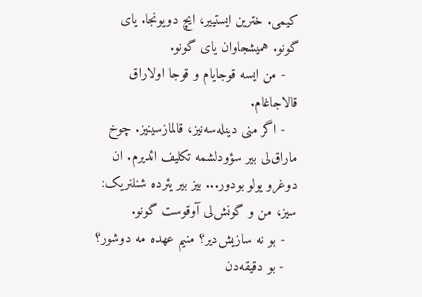کیمی. خترین ایستییر، ایچ دویونجا. یای گونو. همیشجاوان یای گونو.
   - من ایسه قوجایام و قوجا اولا‌راق قالاجاغام.
   - اگر منی دینله‌سه‌نیز، قالمازسینیز. چوخ ماراق‌لی بیر سؤودلشمه تکلیف ائدیرم. ان دوغرو یولو بودور... بیز بیر یئرده شنلنریک: سیز، من و گونش‌لی آوقوست گونو.
   - بو نه سازیش‌دیر؟ منیم عهده مه دوشور؟
   - بو دقیقه‌دن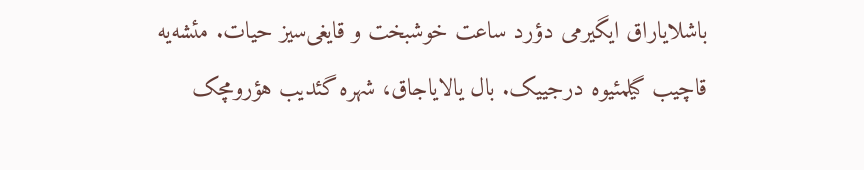باشلایا‌راق ایگیرمی دؤرد ساعت خوشبخت و قایغی‌سیز حیات. مئشه‌یه قاچیب گیلمئیوه درجییک. بال یالایا‌جاق، شهره گئدیب هؤرومچک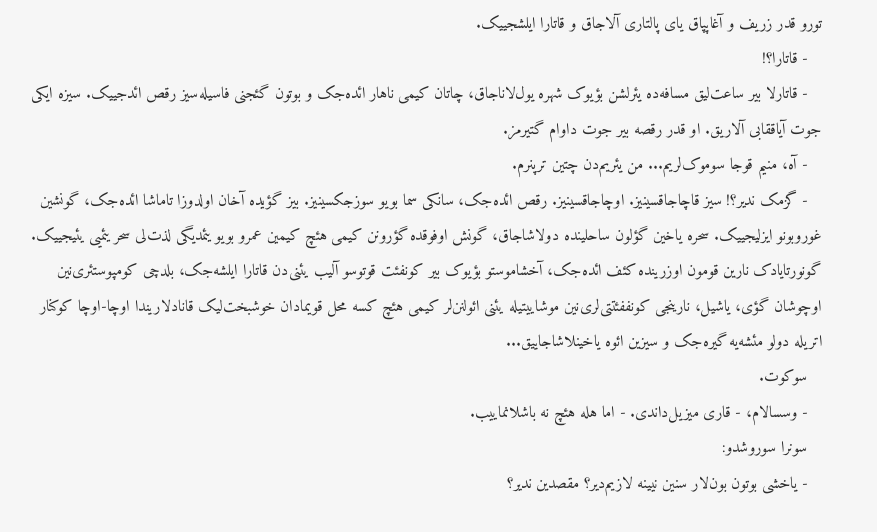تورو قدر زریف و آغاپپاق یای پالتاری آلا‌جاق و قاتارا ایلشجییک.
   - قاتارا؟!
   - قاتارلا بیر ساعت‌لیق مسافه‌ده یئرلشن بؤیوک شهره یول‌لانا‌جاق، چاتان کیمی ناهار ائده‌جک و بوتون گئجنی فاسیله‌سیز رقص ائدجییک. سیزه ایکی جوت آیاققابی آلاریق. او قدر رقصه بیر جوت داوام گتیرمز.
   - آه، منیم قوجا سوموک‌لریم... من یئریم‌دن چتین ترپنرم.
   - گزمک ندیر؟! سیز قاچاجاقسینیز. اوچاجاقسینیز. رقص ائده‌جک، سانکی سما بویو سوزجکسینیز. بیز گؤیده آخان اولدوزا تاماشا ائده‌جک، گونشین غوروبونو ایزلیجییک. سحره یاخین گؤلون ساحلینده دولاشا‌جاق، گونش اوفوقده گؤرونن کیمی هئچ کیمین عمرو بویو یئمدیگی لذت‌لی سحر یئمیی یئیجییک. گونورتایادک نارین قومون اوزرینده کئف ائده‌جک، آخشاموستو بؤیوک بیر کونفئت قوتوسو آلیب یئنی‌دن قاتارا ایلشه‌جک، بلدچی کومپوستئری‌نین اوچوشان گؤی، یاشیل، نارینجی کونففئتتی‌لری‌نین موشاییتیله یئنی ائولنن‌لر کیمی هئچ کسه محل قویما‌دان خوشبخت‌لیک قانادلاریندا اوچا-اوچا کوکنار اتریله دولو مئشه‌یه گیره‌جک و سیزین ائوه یاخینلاشاجاییق...
   سوکوت.
   - وسسالام، - قاری میزیل‌داندی. - اما هله هئچ نه باشلانماییب.
   سونرا سوروشدو:
   - یاخشی بوتون بون‌لار سنین نیینه لازیم‌دیر؟ مقصدین ندیر؟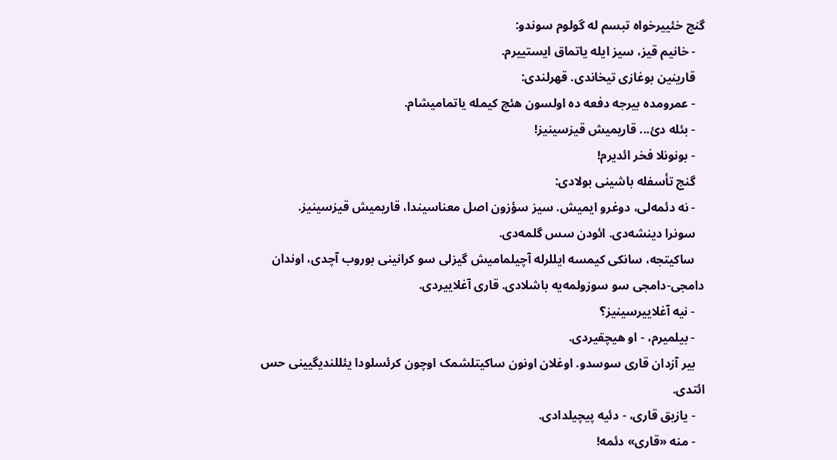گنج خئییرخواه تبسم له گولوم سوندو:
   - خانیم قیز، سیز ایله یاتماق ایستییرم.
   قارینین بوغازی تیخاندی. قهرلندی:
   - عمرومده بیرجه دفعه ده اولسون هئچ کیمله یاتمامیشام.
   - بئله دئ... قاریمیش قیزسینیز!
   - بونونلا فخر ائدیرم!
   گنج تأسفله باشینی بولادی:
   - نه دئمه‌لی، دوغرو ایمیش. سیز سؤزون اصل معناسیندا، قاریمیش قیزسینیز.
   سونرا دینشه‌دی. ائودن سس گلمه‌دی.
   ساکیتجه، سانکی کیمسه ایللرله آچیلمامیش گیزلی سو کرانینی بوروب آچدی، اوندان دامجی-دامجی سو سوزولمه‌یه باشلادی. قاری آغلاییردی.
   - نیه آغلاییرسینیز؟
   - بیلمیرم، - او هیچقیردی.
   بیر آزدان قاری سوسدو. اوغلان اونون ساکیتلشمک اوچون کرئسلودا یئللندیگیینی حس ائتدی.
   - یازیق قاری، - دئیه پیچیلدادی.
   - منه «قاری» دئمه!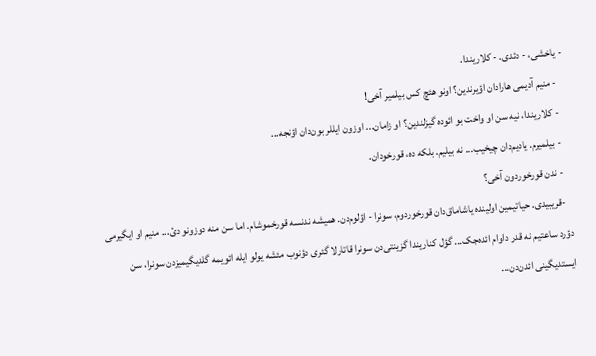- یاخشی، - دئدی. - کلاریندا.
   - منیم آدیمی هارا‌دان اؤیرندین؟ اونو هئچ کس بیلمیر آخی!
   - کلاریندا، نیه سن او واخت بو ائوده گیزلندین؟ او زامان... اوزون ایللر بون‌دان اؤنجه...
   - بیلمیرم. یادیم‌دان چیخیب... نه بیلیم. بلکه ده، قورخودان.
   - ندن قورخوردون آخی؟
   -قریبیدی. حیاتیمین اولینده یاشاماق‌دان قورخوردوم، سونرا - اؤلوم‌دن. همیشه ندنسه قورخموشام. اما سن منه دوزونو دئ... منیم او ایگیرمی دؤرد ساعتیم نه قدر داوام ائده‌جک... گؤل کناریندا گزینتی‌دن سونرا قاتارلا گئری دؤنوب مئشه یولو ایله ائویمه گلدیگیمیزدن سونرا، سن ایستدیگینی ائدن‌دن...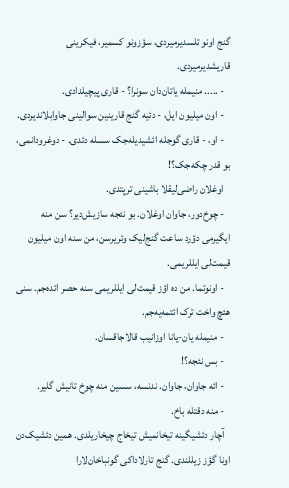گنج اونو تلسدیرمیردی، سؤزونو کسمیر، فیکرینی قاریشدیرمیردی.
   - ..... منیمله یاتان‌دان سونرا؟ - قاری پیچیلدادی.
   - اون میلیون ایل، - دئیه گنج قارینین سوالینی جاوابلاندیردی.
   - او، - قاری گوجله ائشیدیله‌جک سسله دئدی. - دوغرودانمی، بو قدر چکه‌جک؟!
   اوغلان راضی‌لیقلا باشینی ترپتدی.
   - چوخ‌دور، جاوان اوغلان. بو نئجه سازیش‌دیر؟ سن منه ایگیرمی دؤرد ساعت گنج‌لیک وئریرسن، من سنه اون میلیون قیمت‌لی ایللریمی.
   - اونوتما. من ده اؤز قیمت‌لی ایللریمی سنه حصر ائده‌جم. سنی هئچ واخت ترک ائتمه‌یه‌جم.
   - منیمله یان-یانا اوزانیب قالا‌جاقسان.
   - بس نئجه؟!
   - ائه جاوان، جاوان. ندنسه، سسین منه چوخ تانیش گلیر.
   - منه دقتله باخ.
   آچار دئشیگینه تیخانمیش تیخاج چیخاریلدی. همین دئشیک‌دن اونا گؤز زیللندی. گنج تارلا‌داکی گونباخان‌لارا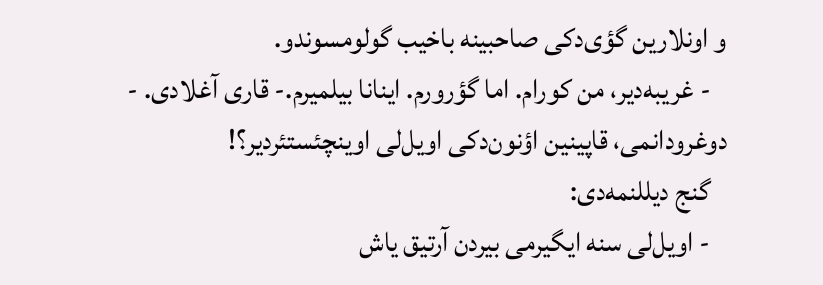و اونلارین گؤی‌دکی صاحبینه باخیب گولومسوندو.
   - غریبه‌دیر، من کورام. اما گؤرورم. اینانا بیلمیرم.- قاری آغلادی. - دوغرودانمی، قاپینین اؤنون‌دکی اویل‌لی اوینچئستئردیر؟!
   گنج دیللنمه‌دی:
   - اویل‌لی سنه ایگیرمی بیردن آرتیق یاش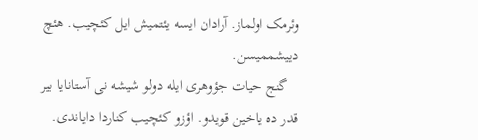وئرمک اولماز. آرا‌دان ایسه یئتمیش ایل کئچیب. هئچ دییشممیسن.
   گنج حیات جؤوهری ایله دولو شیشه نی آستانایا بیر قدر ده یاخین قویدو. اؤزو کئچیب کناردا دایاندی.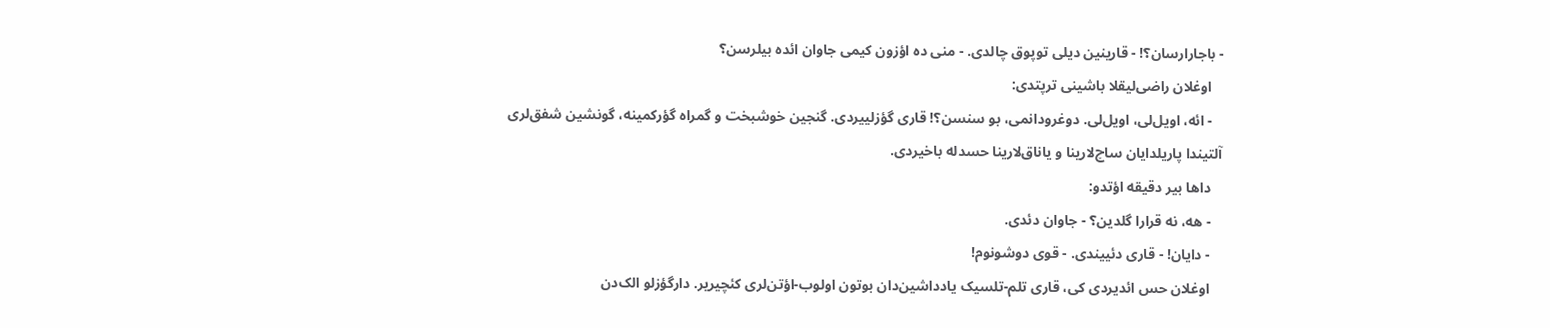- باجارارسان؟! - قارینین دیلی توپوق چالدی. - منی ده اؤزون کیمی جاوان ائده بیلرسن؟
   اوغلان راضی‌لیقلا باشینی ترپتدی:
   - ائه، اویل‌لی، اویل‌لی. دوغرودانمی، بو سنسن؟! قاری گؤزلییردی. گنجین خوشبخت و گمراه گؤرکمینه، گونشین شفق‌لری آلتیندا پاریلدایان ساچ‌لارینا و یاناق‌لارینا حسدله باخیردی.
   داها بیر دقیقه اؤتدو:
   - هه، نه قرارا گلدین؟ - جاوان دئدی.
   - دایان! - قاری دئییندی. - قوی دوشونوم!
   اوغلان حس ائدیردی کی، قاری تلم-تلسیک یادداشین‌دان بوتون اولوب-اؤتن‌لری کئچیریر. دارگؤزلو الک‌دن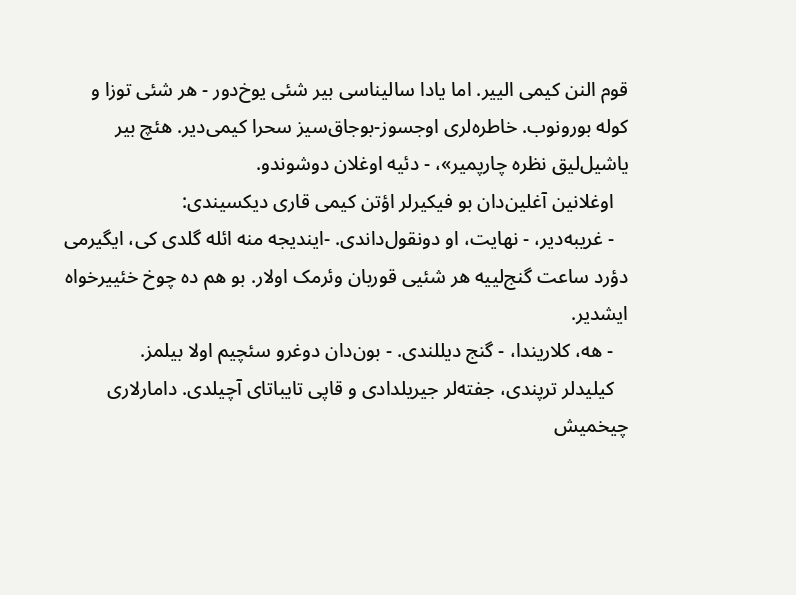قوم النن کیمی الییر. اما یادا سالیناسی بیر شئی یوخ‌دور - هر شئی توزا و کوله بورونوب. خاطره‌لری اوجسوز-بوجاق‌سیز سحرا کیمی‌دیر. هئچ بیر یاشیل‌لیق نظره چارپمیر»، - دئیه اوغلان دوشوندو.
   اوغلانین آغلین‌دان بو فیکیرلر اؤتن کیمی قاری دیکسیندی:
   - غریبه‌دیر، - نهایت، او دونقول‌داندی. -ایندیجه منه ائله گلدی کی، ایگیرمی دؤرد ساعت گنج‌لییه هر شئیی قوربان وئرمک اولار. بو هم ده چوخ خئییرخواه ایشدیر.
   - هه، کلاریندا، - گنج دیللندی. - بون‌دان دوغرو سئچیم اولا بیلمز.
   کیلیدلر ترپندی، جفته‌لر جیریلدادی و قاپی تایباتای آچیلدی. دامارلاری چیخمیش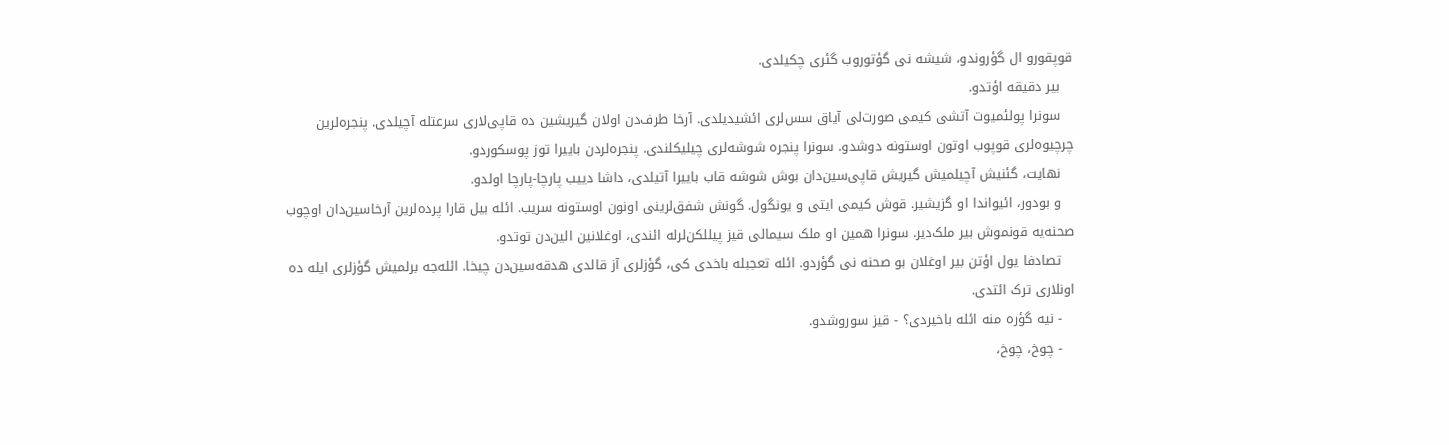قوپقورو ال گؤروندو، شیشه نی گؤتوروب گئری چکیلدی.
   بیر دقیقه اؤتدو.
   سونرا پولئمیوت آتشی کیمی صورت‌لی آیاق سس‌لری ائشیدیلدی. آرخا طرف‌دن اولان گیریشین ده قاپی‌لاری سرعتله آچیلدی. پنجره‌لرین چرچیوه‌لری قوپوب اوتون اوستونه دوشدو. سونرا پنجره شوشه‌لری چیلیکلندی. پنجره‌لردن باییرا توز پوسکوردو.
   نهایت، گئنیش آچیلمیش گیریش قاپی‌سین‌دان بوش شوشه قاب باییرا آتیلدی، داشا دییب پارچا-پارچا اولدو.
   و بودور، ائیواندا او گزیشیر. قوش کیمی ایتی و یونگول. گونش شفق‌لرینی اونون اوستونه سریب. ائله بیل قارا پرده‌لرین آرخاسین‌دان اوچوب صحنه‌یه قونموش بیر ملک‌دیر. سونرا همین او ملک سیما‌لی قیز پیللکن‌لرله ائندی، اوغلانین الین‌دن توتدو.
   تصادفا یول اؤتن بیر اوغلان بو صحنه نی گؤردو. ائله تعجبله باخدی کی، گؤزلری آز قالدی هدقه‌سین‌دن چیخا. ائله‌جه برلمیش گؤزلری ایله ده اونلاری ترک ائتدی.
   - نیه گؤره منه ائله باخیردی؟ - قیز سوروشدو.
   - چوخ، چوخ،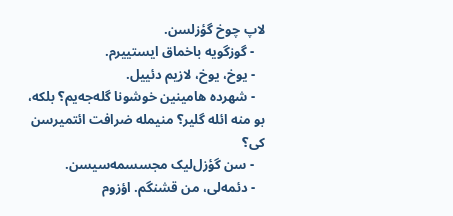لاپ چوخ گؤزلسن.
   - گوزگویه باخماق ایستییرم.
   - یوخ، یوخ، لازیم دئییل.
   - شهرده هامینین خوشونا گله‌جه‌یم؟ بلکه، بو منه ائله گلیر؟ منیمله ضرافت ائتمیرسن کی؟
   - سن گؤزل‌لیک مجسسمه‌سیسن.
   - دئمه‌لی، من قشنگم. اؤزوم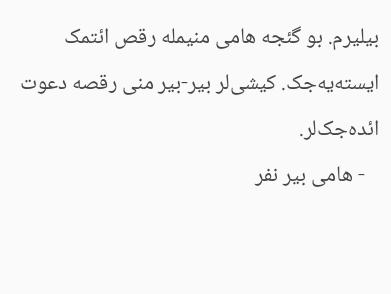بیلیرم. بو گئجه هامی منیمله رقص ائتمک ایسته‌یه‌جک. کیشی‌لر بیر-بیر منی رقصه دعوت ائده‌جک‌لر.
   - هامی بیر نفر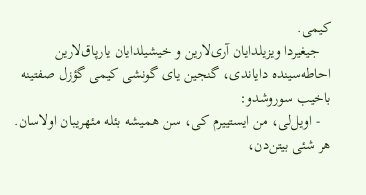کیمی.
   جیغیردا ویزیلدایان آری‌لارین و خیشیلدایان یارپاق‌لارین احاطه‌سینده دایاندی، گنجین یای گونشی کیمی گؤزل صفتینه باخیب سوروشدو:
   - اویل‌لی، من ایستییرم کی، سن همیشه بئله مئهریبان اولاسان. هر شئی بیتن‌دن،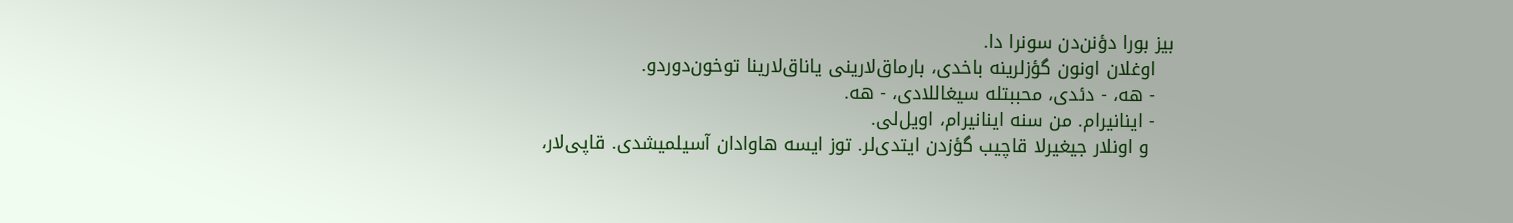بیز بورا دؤنن‌دن سونرا دا.
   اوغلان اونون گؤزلرینه باخدی، بارماق‌لارینی یاناق‌لارینا توخون‌دوردو.
   - هه، - دئدی، محببتله سیغاللادی، - هه.
   - اینانیرام. من سنه اینانیرام، اویل‌لی.
    و اونلار جیغیرلا قاچیب گؤزدن ایتدی‌لر. توز ایسه هاوا‌دان آسیلمیشدی. قاپی‌لار،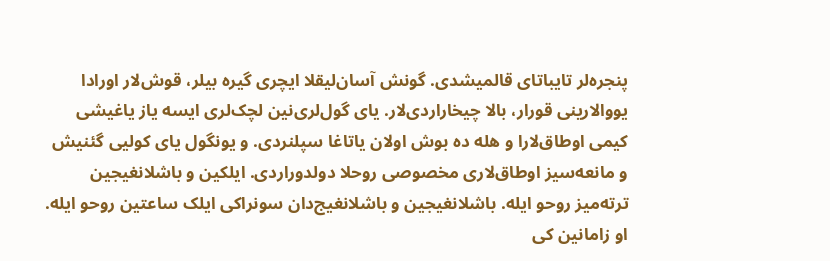پنجره‌لر تایباتای قالمیشدی. گونش آسان‌لیقلا ایچری گیره بیلر، قوش‌لار اورادا یووا‌لارینی قورار، بالا چیخاراردی‌لار. یای گول‌لری‌نین لچک‌لری ایسه یاز یاغیشی کیمی اوطاق‌لارا و هله ده بوش اولان یاتاغا سپلنردی. و یونگول یای کولیی گئنیش و مانعه‌سیز اوطاق‌لاری مخصوصی روحلا دولدوراردی. ایلکین و باشلانغیجین ترته‌میز روحو ایله. باشلانغیجین و باشلانغیج‌دان سونراکی ایلک ساعتین روحو ایله. او زامانین کی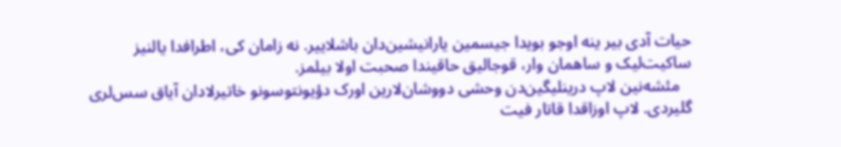حیات آدی بیر ینه اوجو بویدا جیسمین یارانیشین‌دان باشلاییر. نه زامان کی، اطرافدا یالنیز ساکیت‌لیک و ساهمان وار، قوجا‌لیق حاقیندا صحبت اولا بیلمز.
   مئشه‌نین لاپ درینلیگین‌دن وحشی دووشان‌لارین اورک دؤیونتوسونو خاتیرلا‌دان آیاق سس‌لری گلیردی. لاپ اوزاقدا قاتار فیت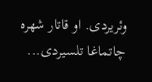وئریردی. او قاتار شهره چاتماغا تلسیردی...